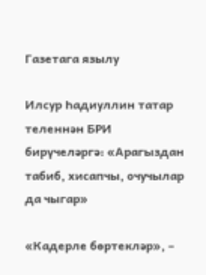Газетага язылу

Илсур Һадиуллин татар теленнән БРИ бирүчеләргә: «Арагыздан табиб, хисапчы, очучылар да чыгар»

«Кадерле бөртекләр», –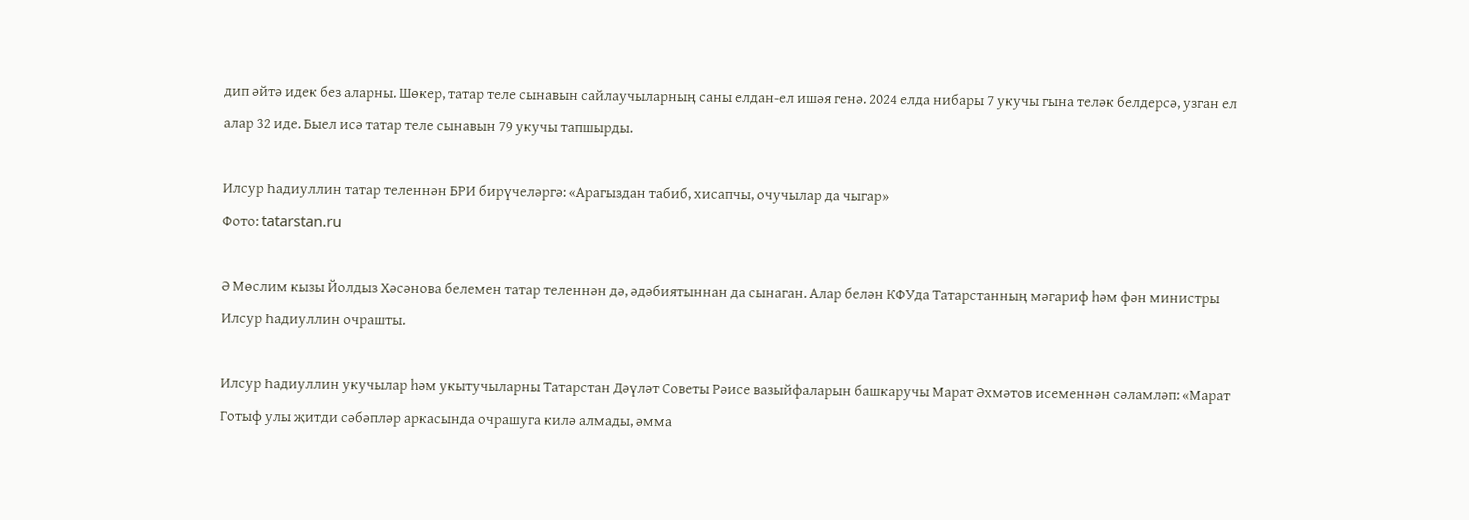дип әйтә идек без аларны. Шөкер, татар теле сынавын сайлаучыларның саны елдан-ел ишәя генә. 2024 елда нибары 7 укучы гына теләк белдерсә, узган ел алар 32 иде. Быел исә татар теле сынавын 79 укучы тапшырды.

Илсур Һадиуллин татар теленнән БРИ бирүчеләргә: «Арагыздан табиб, хисапчы, очучылар да чыгар»
Фото: tatarstan.ru

Ә Мөслим кызы Йолдыз Хәсәнова белемен татар теленнән дә, әдәбиятыннан да сынаган. Алар белән КФУда Татарстанның мәгариф һәм фән министры Илсур Һадиуллин очрашты.

Илсур Һадиуллин укучылар һәм укытучыларны Татарстан Дәүләт Советы Рәисе вазыйфаларын башкаручы Марат Әхмәтов исеменнән сәламләп: «Марат Готыф улы җитди сәбәпләр аркасында очрашуга килә алмады, әмма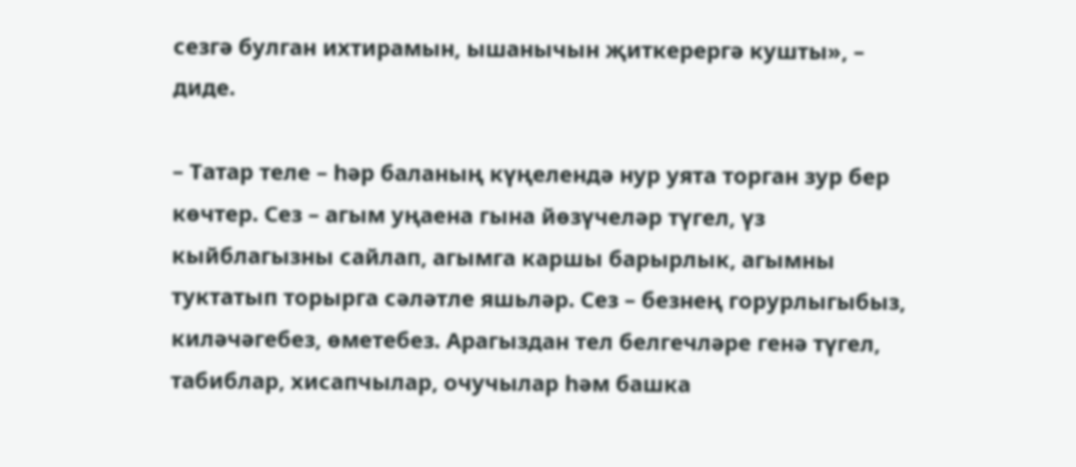сезгә булган ихтирамын, ышанычын җиткерергә кушты», – диде.

– Татар теле – һәр баланың күңелендә нур уята торган зур бер көчтер. Сез – агым уңаена гына йөзүчеләр түгел, үз кыйблагызны сайлап, агымга каршы барырлык, агымны туктатып торырга сәләтле яшьләр. Сез – безнең горурлыгыбыз, киләчәгебез, өметебез. Арагыздан тел белгечләре генә түгел, табиблар, хисапчылар, очучылар һәм башка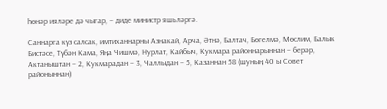һөнәр ияләре дә чыгар, – диде министр яшьләргә.

Саннарга күз салсак, имтиханнарны Азнакай, Арча, Әтнә, Балтач, Бөгелмә, Мөслим, Балык Бистәсе, Түбән Кама, Яңа Чишмә, Нурлат, Кайбыч, Кукмара районнарыннан – берәр, Актаныштан – 2, Кукмарадан – 3, Чаллыдан – 5, Казаннан 58 (шуның 40 ы Совет районыннан)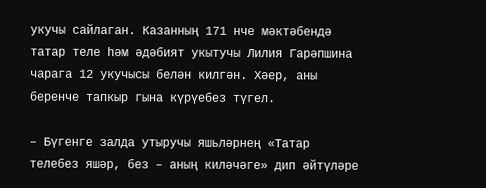укучы сайлаган. Казанның 171 нче мәктәбендә татар теле һәм әдәбият укытучы Лилия Гарәпшина чарага 12 укучысы белән килгән. Хәер, аны беренче тапкыр гына күрүебез түгел.

– Бүгенге залда утыручы яшьләрнең «Татар телебез яшәр, без – аның киләчәге» дип әйтүләре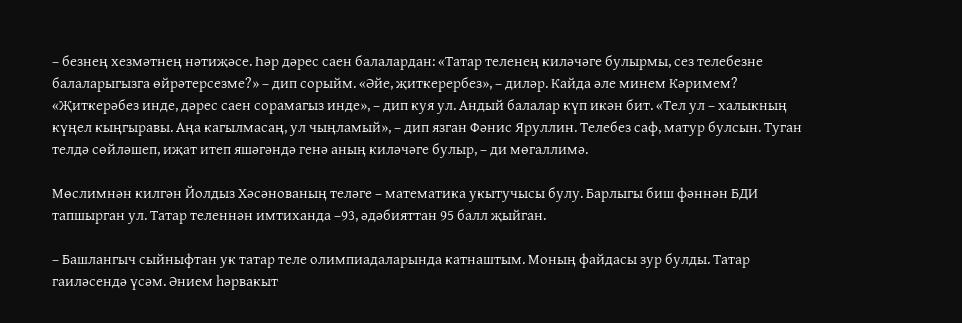– безнең хезмәтнең нәтиҗәсе. Һәр дәрес саен балалардан: «Татар теленең киләчәге булырмы, сез телебезне балаларыгызга өйрәтерсезме?» – дип сорыйм. «Әйе, җиткерербез», – диләр. Кайда әле минем Кәримем? «Җиткерәбез инде, дәрес саен сорамагыз инде», – дип куя ул. Андый балалар күп икән бит. «Тел ул – халыкның күңел кыңгыравы. Аңа кагылмасаң, ул чыңламый», – дип язган Фәнис Яруллин. Телебез саф, матур булсын. Туган телдә сөйләшеп, иҗат итеп яшәгәндә генә аның киләчәге булыр, – ди мөгаллимә.

Мөслимнән килгән Йолдыз Хәсәнованың теләге – математика укытучысы булу. Барлыгы биш фәннән БДИ тапшырган ул. Татар теленнән имтиханда –93, әдәбияттан 95 балл җыйган.

– Башлангыч сыйныфтан ук татар теле олимпиадаларында катнаштым. Моның файдасы зур булды. Татар гаиләсендә үсәм. Әнием һәрвакыт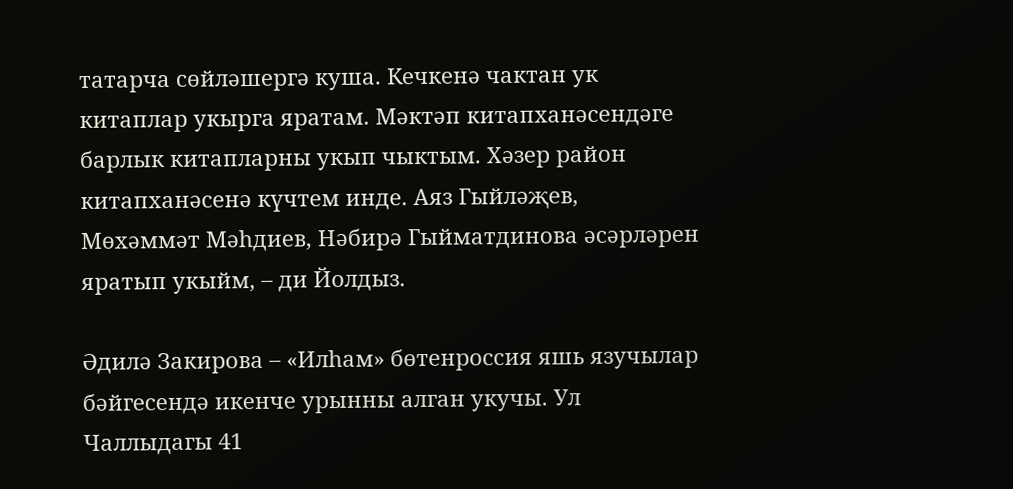татарча сөйләшергә куша. Кечкенә чактан ук китаплар укырга яратам. Мәктәп китапханәсендәге барлык китапларны укып чыктым. Хәзер район китапханәсенә күчтем инде. Аяз Гыйләҗев, Мөхәммәт Мәһдиев, Нәбирә Гыйматдинова әсәрләрен яратып укыйм, – ди Йолдыз.

Әдилә Закирова – «Илһам» бөтенроссия яшь язучылар бәйгесендә икенче урынны алган укучы. Ул Чаллыдагы 41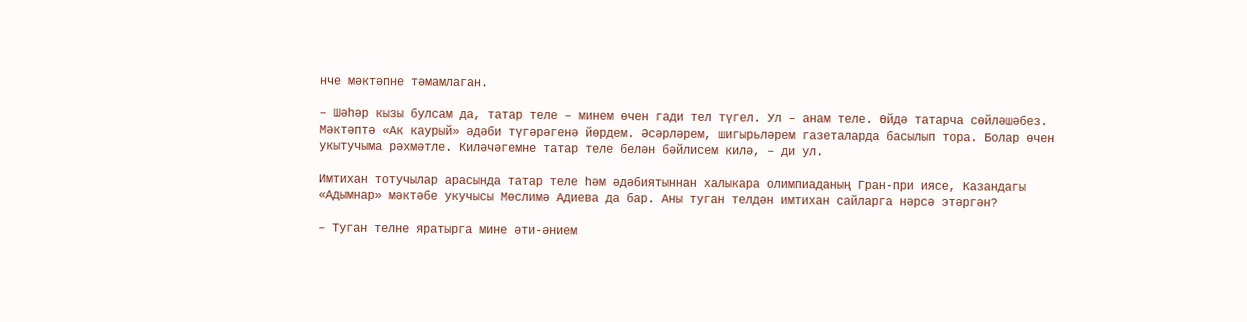нче мәктәпне тәмамлаган.

– Шәһәр кызы булсам да, татар теле – минем өчен гади тел түгел. Ул – анам теле. Өйдә татарча сөйләшәбез. Мәктәптә «Ак каурый» әдәби түгәрәгенә йөрдем. Әсәрләрем, шигырьләрем газеталарда басылып тора. Болар өчен укытучыма рәхмәтле. Киләчәгемне татар теле белән бәйлисем килә, – ди ул.

Имтихан тотучылар арасында татар теле һәм әдәбиятыннан халыкара олимпиаданың Гран-при иясе, Казандагы «Адымнар» мәктәбе укучысы Мөслимә Адиева да бар. Аны туган телдән имтихан сайларга нәрсә этәргән?

– Туган телне яратырга мине әти-әнием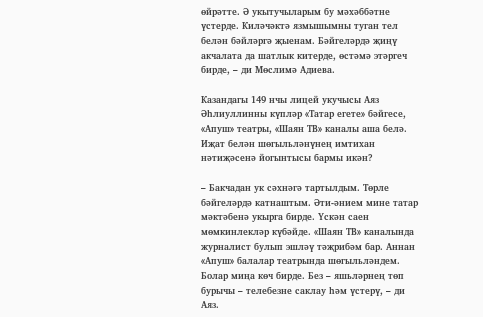өйрәтте. Ә укытучыларым бу мәхәббәтне үстерде. Киләчәктә язмышымны туган тел белән бәйләргә җыенам. Бәйгеләрдә җиңү акчалата да шатлык китерде, өстәмә этәргеч бирде, – ди Мөслимә Адиева.

Казандагы 149 нчы лицей укучысы Аяз Әһлиуллинны күпләр «Татар егете» бәйгесе, «Апуш» театры, «Шаян ТВ» каналы аша белә. Иҗат белән шөгыльләнүнең имтихан нәтиҗәсенә йогынтысы бармы икән?

– Бакчадан ук сәхнәгә тартылдым. Төрле бәйгеләрдә катнаштым. Әти-әнием мине татар мәктәбенә укырга бирде. Үскән саен мөмкинлекләр күбәйде. «Шаян ТВ» каналында журналист булып эшләү тәҗрибәм бар. Аннан «Апуш» балалар театрында шөгыльләндем. Болар миңа көч бирде. Без – яшьләрнең төп бурычы – телебезне саклау һәм үстерү, – ди Аяз.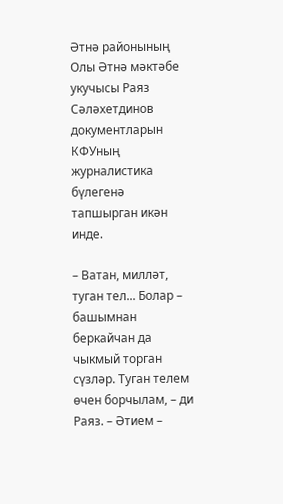Әтнә районының Олы Әтнә мәктәбе укучысы Раяз Сәләхетдинов документларын КФУның журналистика бүлегенә тапшырган икән инде.

– Ватан, милләт, туган тел... Болар – башымнан беркайчан да чыкмый торган сүзләр. Туган телем өчен борчылам, – ди Раяз. – Әтием –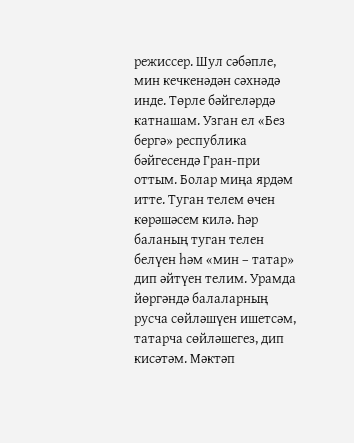режиссер. Шул сәбәпле, мин кечкенәдән сәхнәдә инде. Төрле бәйгеләрдә катнашам. Узган ел «Без бергә» республика бәйгесендә Гран-при оттым. Болар миңа ярдәм итте. Туган телем өчен көрәшәсем килә. Һәр баланың туган телен белүен һәм «мин – татар» дип әйтүен телим. Урамда йөргәндә балаларның русча сөйләшүен ишетсәм, татарча сөйләшегез, дип кисәтәм. Мәктәп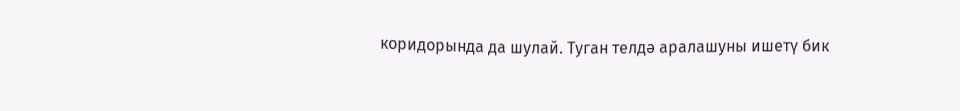коридорында да шулай. Туган телдә аралашуны ишетү бик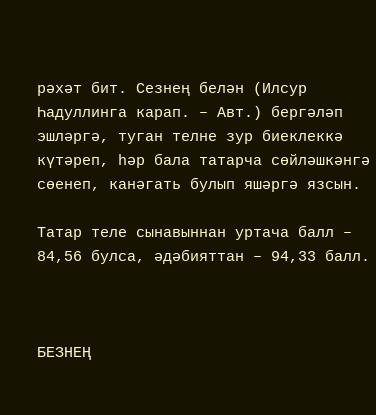рәхәт бит. Сезнең белән (Илсур Һадуллинга карап. – Авт.) бергәләп эшләргә, туган телне зур биеклеккә күтәреп, һәр бала татарча сөйләшкәнгә сөенеп, канәгать булып яшәргә язсын.

Татар теле сынавыннан уртача балл – 84,56 булса, әдәбияттан – 94,33 балл.



БЕЗНЕҢ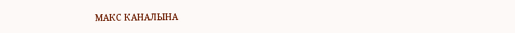МАКС КАНАЛЫНА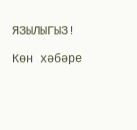ЯЗЫЛЫГЫЗ!

Көн хәбәре